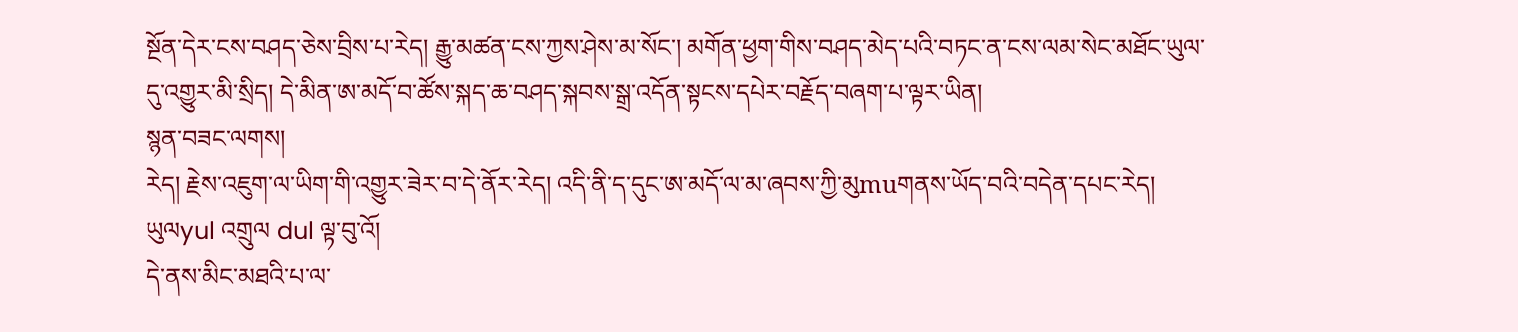སྔོན་དེར་ངས་བཤད་ཅེས་བྲིས་པ་རེད། རྒྱུ་མཚན་ངས་ཀྱས་ཤེས་མ་སོང་། མགོན་ཕྱག་གིས་བཤད་མེད་པའི་བཏང་ན་ངས་ལམ་སེང་མཐོང་ཡུལ་དུ་འགྱུར་མི་སྲིད། དེ་མིན་ཨ་མདོ་བ་ཚོས་སྐད་ཆ་བཤད་སྐབས་སྒྲ་འདོན་སྟངས་དཔེར་བརྗོད་བཞག་པ་ལྟར་ཡིན།
སྙན་བཟང་ལགས།
རེད། རྗེས་འཇུག་ལ་ཡིག་གི་འགྱུར་ཟེར་བ་དེ་ནོར་རེད། འདི་ནི་ད་དུང་ཨ་མདོ་ལ་མ་ཞབས་ཀྱི་མུmuགནས་ཡོད་བའི་བདེན་དཔང་རེད། ཡུལyul འགྲུལ dul ལྟ་བུ་འོ།
དེ་ནས་མིང་མཐའི་པ་ལ་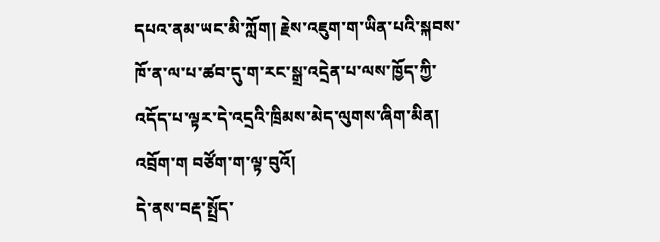དཔའ་ནམ་ཡང་མི་ཀློག། རྗེས་འཇུག་ག་ཡིན་པའི་སྐབས་ཁོ་ན་ལ་པ་ཚབ་དུ་ག་རང་སྒྲ་འདྲེན་པ་ལས་ཁྱོད་ཀྱི་འདོད་པ་ལྟར་དེ་འདྲའི་ཁྲིམས་མེད་ལུགས་ཞིག་མིན། འབྲོག་ག བཙོག་ག་ལྟ་བུའོ།
དེ་ནས་བརྡ་སྤྲོད་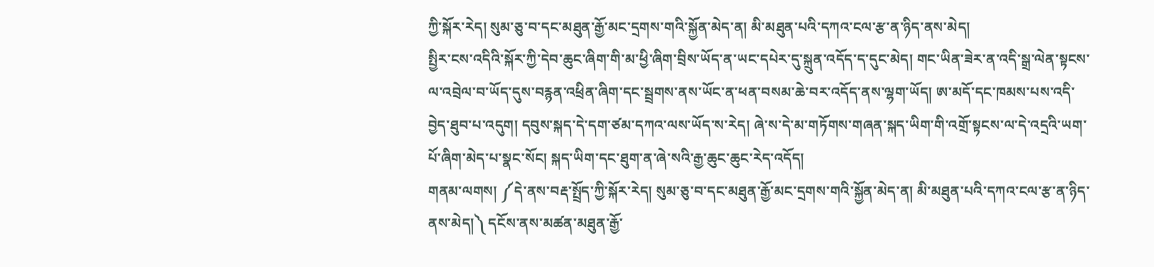ཀྱི་སྐོར་རེད། སུམ་ཅུ་བ་དང་མཐུན་རྒྱོ་མང་དྲགས་གའི་སྐྱོན་མེད་ན། མི་མཐུན་པའི་དཀའ་ངལ་རྩ་ན་ཉིད་ནས་མེད།
སྤྱིར་ངས་འདིའི་སྐོར་ཀྱི་དེབ་ཆུང་ཞིག་གི་མ་ཕྱི་ཞིག་བྲིས་ཡོད་ན་ཡང་དཔེར་དུ་སྐྲུན་འདོད་ད་དུང་མེད། གང་ཡིན་ཟེར་ན་འདི་སྒྲ་ལེན་སྟངས་ལ་འབྲེལ་བ་ཡོད་དུས་བརྙན་འཕྲིན་ཞིག་དང་སྦྲགས་ནས་ཡོང་ན་ཕན་བསམ་ཆེ་བར་འདོད་ནས་ལྷག་ཡོད། ཨ་མདོ་དང་ཁམས་པས་འདི་བྱེད་ཐུབ་པ་འདུག། དབུས་སྐད་དེ་དག་ཙམ་དཀའ་ལས་ཡོད་ས་རེད། ཞེ་ས་དེ་མ་གཏོགས་གཞན་སྐད་ཡིག་གི་འགྲོ་སྟངས་ལ་དེ་འདྲའི་ཡག་པོ་ཞིག་མེད་པ་སྣང་སོང། སྐད་ཡིག་དང་ཐུག་ན་ཞེ་སའི་རྒྱ་ཆུང་ཆུང་རེད་འདོད།
གནམ་ལགས། ༼དེ་ནས་བརྡ་སྤྲོད་ཀྱི་སྐོར་རེད། སུམ་ཅུ་བ་དང་མཐུན་རྒྱོ་མང་དྲགས་གའི་སྐྱོན་མེད་ན། མི་མཐུན་པའི་དཀའ་ངལ་རྩ་ན་ཉིད་ནས་མེད།༽ དངོས་ནས་མཚན་མཐུན་རྒྱོ་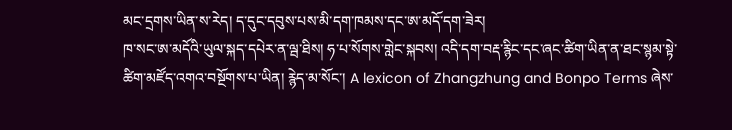མང་དྲགས་ཡིན་ས་རེད། ད་དུང་དབུས་པས་མི་དག་ཁམས་དང་ཨ་མདོ་དག་ཟེར།
ཁ་སང་ཨ་མདོའི་ཡུལ་སྐད་དཔེར་ན་ལྦ་ཐིས། ཧ་པ་སོགས་གླེང་སྐབས། འདི་དག་བརྡ་རྙིང་དང་ཞང་ཚིག་ཡིན་ན་ཐང་སྙམ་སྟེ་ཚིག་མཛོད་འགའ་བསྔོགས་པ་ཡིན། རྙེད་མ་སོང་། A lexicon of Zhangzhung and Bonpo Terms ཞེས་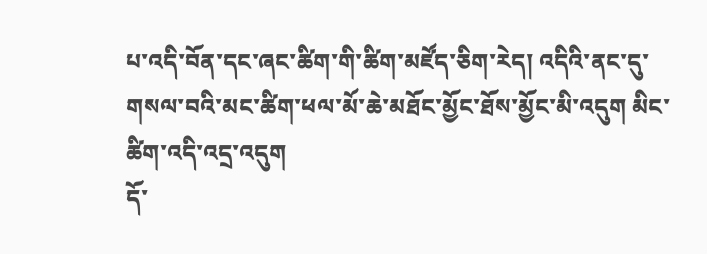པ་འདི་བོན་དང་ཞང་ཚིག་གི་ཚིག་མཛོད་ཅིག་རེད། འདིའི་ནང་དུ་གསལ་བའི་མང་ཚིག་ཕལ་མོ་ཆེ་མཐོང་མྱོང་ཐོས་མྱོང་མི་འདུག མིང་ཚིག་འདི་འདྲ་འདུག
དོ་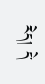རེད། དེ་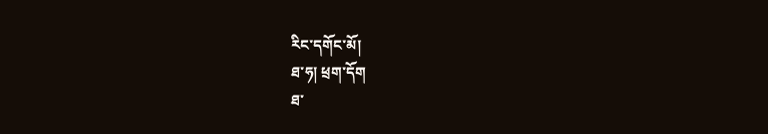རིང་དགོང་མོ།
ཐ་ཧ། ཕྲག་དོག
ཐ་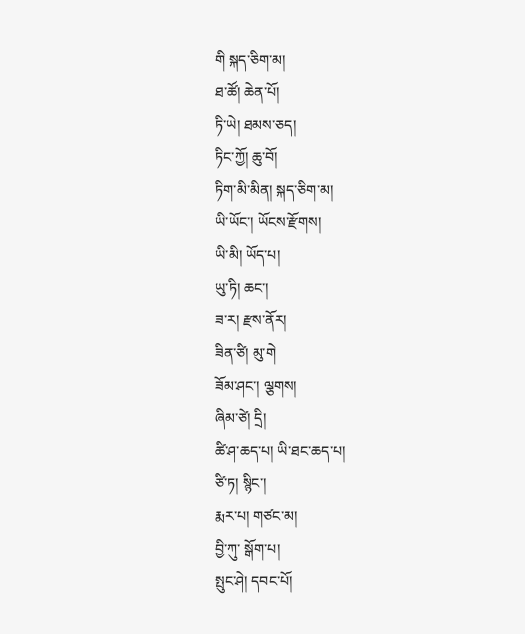གི སྐད་ཅིག་མ།
ཐ་ཚོ། ཆེན་པོ།
ཏི་ཡེ། ཐམས་ཅད།
ཏིང་ཀྱོ། ཆུ་བོ།
ཏིག་མི་མིན། སྐད་ཅིག་མ།
ཡི་ཡོང་། ཡོངས་རྫོགས།
ཡི་མི། ཡོད་པ།
ཡུ་ཏི། ཆང་།
ཟ་ར། རྫས་ནོར།
ཟིན་ཙི། མུ་གེ
ཟོམ་ཤང་། ལྕགས།
ཞིམ་ཙེ། དྲི།
ཚི་ཤ་ཆད་པ། ཡི་ཐང་ཆད་པ།
ཙི་ཏ། སྙིང་།
རྨར་པ། གཙང་མ།
བྱི་ཀུ་ སྒོག་པ།
སྤུང་ཤེ། དབང་པོ།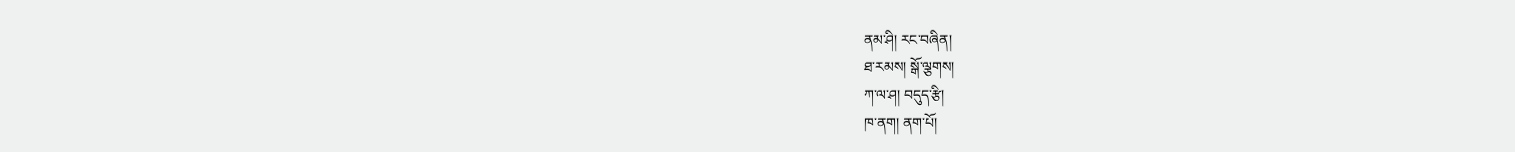ནམ་ཤི། རང་བཞིན།
ཐ་རམས། སྒོ་ལྕགས།
ཀ་ལ་ཤ། བདུད་རྩི།
ཁ་ནག། ནག་པོ།